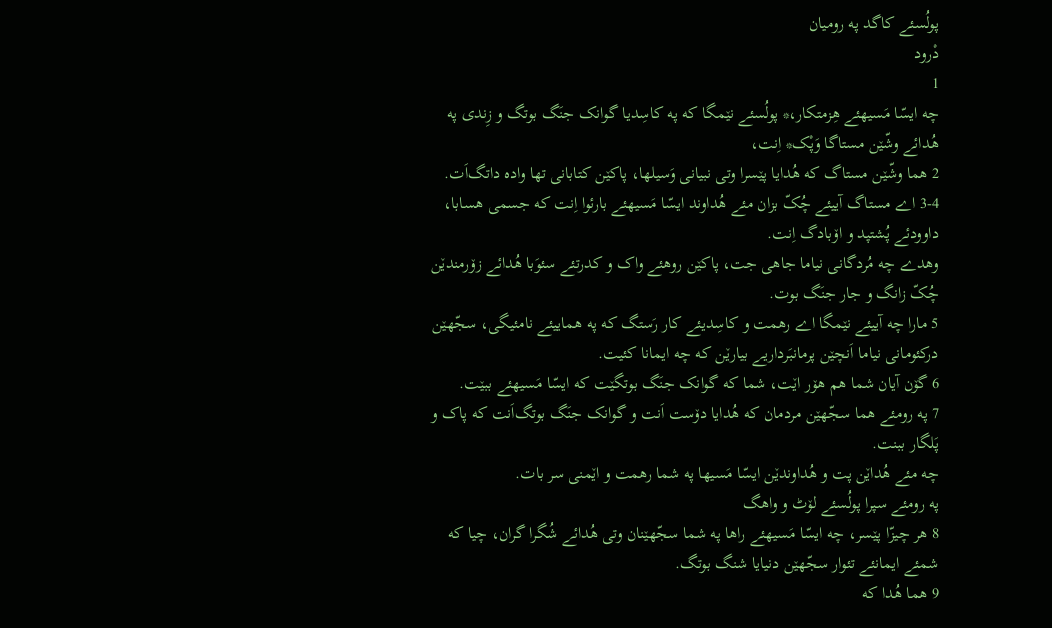پولُسئے کاگد په رومیان
دْرود
1
چه ایسّا مَسیهئے هِزمتکار،* پولُسئے نێمگا که په کاسِدیا گوانک جنَگ بوتگ و زِندی په هُدائے وشّێن مستاگا وَپْک* اِنت،
2 هما وشّێن مستاگ که هُدایا پێسرا وتی نبیانی وَسیلها، پاکێن کتابانی تها واده داتگ‌اَت.
3-4 اے مستاگ آییئے چُکّ بزان مئے هُداوند ایسّا مَسیهئے بارئوا اِنت که جسمی هسابا، داوودئے پُشتپد و اۆبادگ اِنت.
وهدے چه مُردگانی نیاما جاهی جت، پاکێن روهئے واک و کدرتئے سئوَبا هُدائے زۆرمندێن چُکّ زانگ و جار جنَگ بوت.
5 مارا چه آییئے نێمگا اے رهمت و کاسِدیئے کار رَستگ که په هماییئے نامئیگی، سجّهێن درکئومانی نیاما اَنچێن پرمانبَرداریے بیارێن که چه ایمانا کئیت.
6 گۆن آیان شما هم هۆر اێت، شما که گوانک جنَگ بوتگێت که ایسّا مَسیهئے ببێت.
7 په رومئے هما سجّهێن مردمان که هُدایا دۆست اَنت و گوانک جنَگ بوتگ‌اَنت که پاک و پَلگار ببنت.
چه مئے هُداێن پت و هُداوندێن ایسّا مَسیها په شما رهمت و اێمنی سر بات.
په رومئے سپرا پولُسئے لۆٹ و واهگ
8 هر چیزّا پێسر، چه ایسّا مَسیهئے راها په شما سجّهێنان وتی هُدائے شُگرا گران، چیا که شمئے ایمانئے تئوار سجّهێن دنیایا شنگ بوتگ.
9 هما هُدا که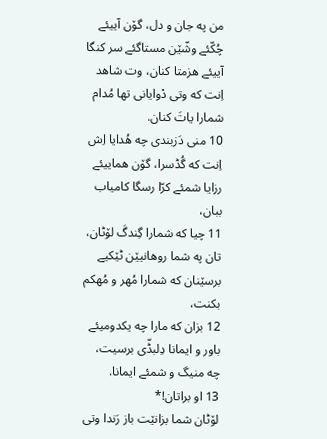من په جان و دل، گۆن آییئے چُکّئے وشّێن مستاگئے سر کنگا آییئے هزمتا کنان، وت شاهد اِنت که وتی دْوایانی تها مُدام شمارا یاتَ کنان.
10 منی دَزبندی چه هُدایا اِش اِنت که گُڈسرا، گۆن هماییئے رزایا شمئے کرّا رسگا کامیاب ببان،
11 چیا که شمارا گِندگَ لۆٹان، تان په شما روهانیێن ٹێکیے برسێنان که شمارا مُهر و مُهکم بکنت،
12 بزان که مارا چه یکدومیئے باور و ایمانا دِلبڈّی برسیت، چه منیگ و شمئے ایمانا.
13 او براتان!*
لۆٹان شما بزانێت باز رَندا وتی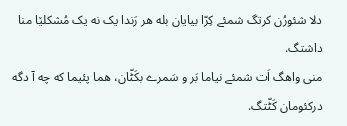دلا شئورُن کرتگ شمئے کِرّا بیایان بله هر رَندا یک نه یک مُشکلێا منا داشتگ.
منی واهگ اَت شمئے نیاما بَر و سَمرے بکَٹّان، هما پئیما که چه آ دگه درکئومان کَٹّتگ.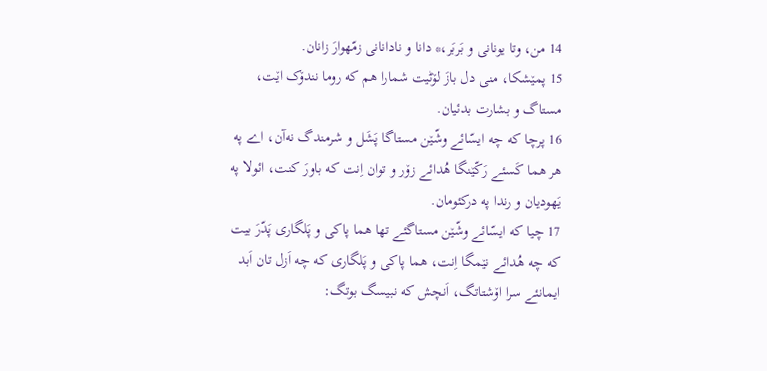14 من، وتا یونانی و بَربَر،* دانا و نادانانی زمّهوارَ زانان.
15 پمێشکا، منی دل بازَ لۆٹیت شمارا هم که روما نندۆک اێت، مستاگ و بشارت بدئیان.
16 پرچا که چه ایسّائے وشّێن مستاگا پَشَل و شرمندگ نه‌آن، اے په هر هما کَسئے رَکّێنگا هُدائے زۆر و توان اِنت که باورَ کنت، ائولا په یَهودیان و رندا په درکئومان.
17 چیا که ایسّائے وشّێن مستاگئے تها هما پاکی و پَلگاری پَدّرَ بیت که چه هُدائے نێمگا اِنت، هما پاکی و پَلگاری که چه اَزل تان اَبد ایمانئے سرا اۆشتاتگ، اَنچش که نبیسگ بوتگ: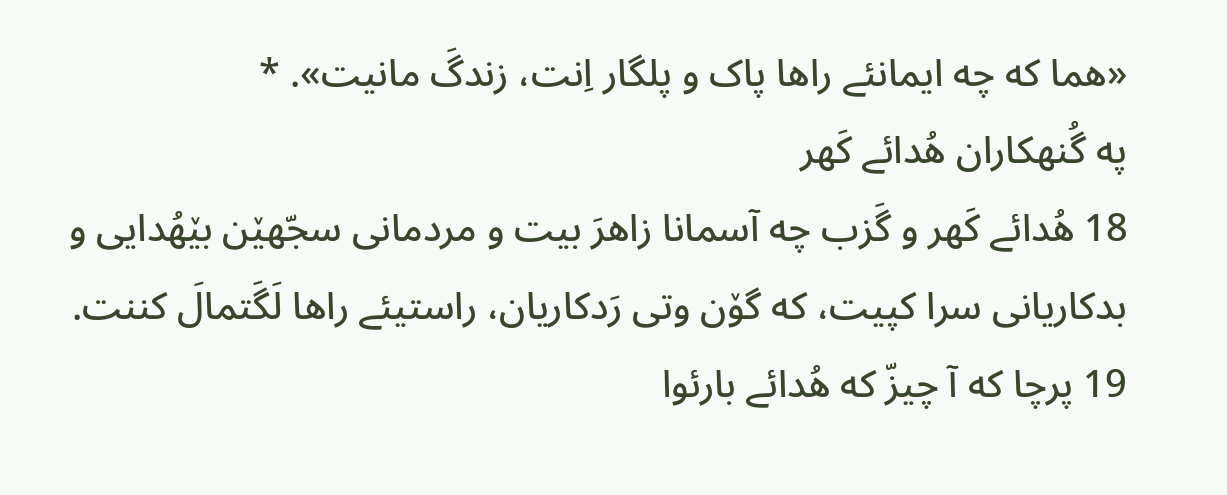«هما که چه ایمانئے راها پاک و پلگار اِنت، زندگَ مانیت». *
په گُنهکاران هُدائے کَهر
18 هُدائے کَهر و گَزب چه آسمانا زاهرَ بیت و مردمانی سجّهێن بێهُدایی و بدکاریانی سرا کپیت، که گۆن وتی رَدکاریان، راستیئے راها لَگَتمالَ کننت.
19 پرچا که آ چیزّ که هُدائے بارئوا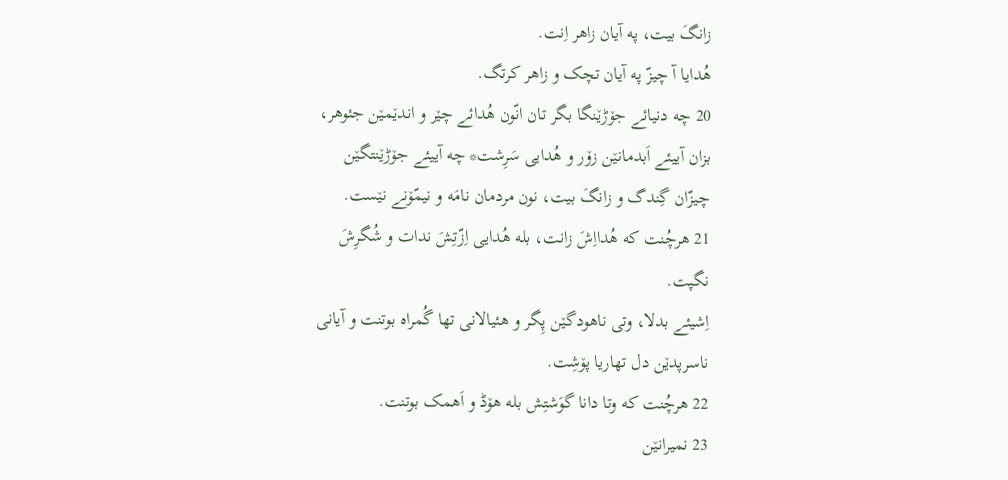زانگَ بیت، په آیان زاهر اِنت.
هُدایا آ چیزّ په آیان تچک و زاهر کرتگ.
20 چه دنیائے جۆڑێنگا بگر تان انّون هُدائے چێر و اندێمێن جئوهر، بزان آییئے اَبدمانێن زۆر و هُدایی سَرِشت* چه آییئے جۆڑێنتگێن چیزّان گِندگ و زانگَ بیت، نون مردمان نامَه و نیمّۆنے نێست.
21 هرچُنت که هُدااِشَ زانت، بله هُدایی اِزّتِشَ ندات و شُگرِشَ نگپت.
اِشیئے بدلا، وتی ناهودگێن پِگر و هئیالانی تها گُمراه بوتنت و آیانی ناسرپدێن دل تهاریا پۆشِت.
22 هرچُنت که وتا دانا گوَشتِش بله هۆڈ و اَهمک بوتنت.
23 نمیرانێن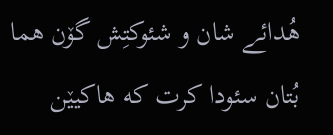هُدائے شان و شئوکتِش گۆن هما بُتان سئودا کرت که هاکیێن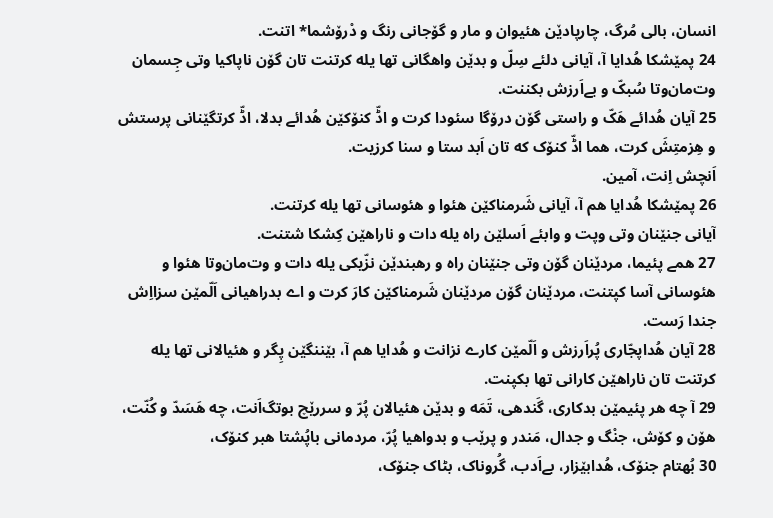انسان، بالی مُرگ، چارپادێن هئیوان و مار و گۆجانی رنگ و دْرۆشما* اتنت.
24 پمێشکا هُدایا آ، آیانی دلئے سِلّ و بدێن واهگانی تها یله کرتنت تان گۆن ناپاکیا وتی جِسمان وت‌مان‌وتا سُبکّ و بےاَرزش بکننت.
25 آیان هُدائے هَکّ و راستی گۆن درۆگا سئودا کرت و اڈّ کنۆکێن هُدائے بدلا، اڈّ کرتگێنانی پرستش و هِزمتِشَ کرت، هما اڈّ کنۆک که تان اَبد ستا و سنا کرزیت.
اَنچش اِنت، آمین.
26 پمێشکا هُدایا هم آ، آیانی شَرمناکێن هئوا و هئوسانی تها یله کرتنت.
آیانی جنێنان وتی وپت و وابئے اَسلێن راه یله دات و ناراهێن کِشکا شتنت.
27 همے پئیما، مردێنان گۆن وتی جنێنان راه و رهبندێن نزّیکی یله دات و وت‌مان‌وتا هئوا و هئوسانی آسا کپتنت، مردێنان گۆن مردێنان شَرمناکێن کارَ کرت و اے بدراهیانی اَلّمێن سزااِش جندا رَست.
28 آیان هُداپجّاری پُراَرزش و اَلّمێن کارے نزانت و هُدایا هم آ، بێننگێن پِگر و هئیالانی تها یله کرتنت تان ناراهێن کارانی تها بکپنت.
29 آ چه هر پئیمێن بدکاری، گَندهی، تَمَه و بدێن هئیالان پُرّ و سررێچ بوتگ‌اَنت، چه هَسَدّ و کُنّت، هۆن و کۆش، جنْگ و جدال، مَندر و پرێب و بدواهیا پُرّ، مردمانی باپُشتا هبر کنۆک،
30 بُهتام جنۆک، هُدابێزار، بےاَدب، گُروناک، بٹاک جنۆک،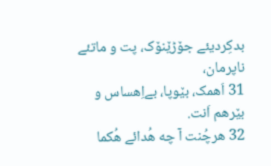بدکِردیئے جۆڑێنۆک، پت و ماتئے ناپرمان،
31 اَهمک، بێوپا، بےاِهساس و بێرهم اَنت.
32 هرچُنت آ چه هُدائے هُکما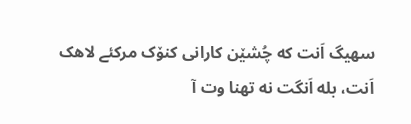سهیگ اَنت که چُشێن کارانی کنۆک مرکئے لاهک اَنت، بله اَنگت نه تهنا وت آ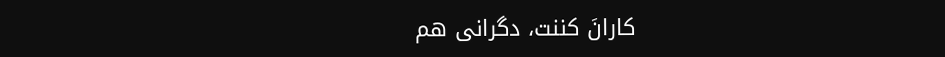کارانَ کننت، دگرانی هم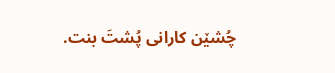چُشێن کارانی پُشتَ بنت.